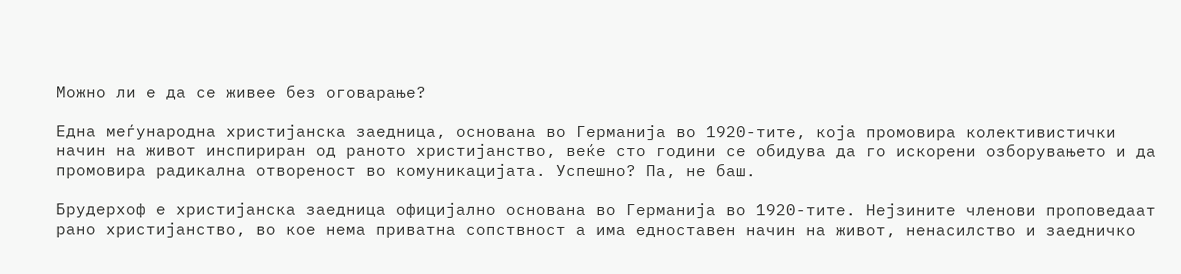Можно ли е да се живее без оговарање?

Една меѓународна христијанска заедница, основана во Германија во 1920-тите, која промовира колективистички начин на живот инспириран од раното христијанство, веќе сто години се обидува да го искорени озборувањето и да промовира радикална отвореност во комуникацијата. Успешно? Па, не баш.

Брудерхоф е христијанска заедница официјално основана во Германија во 1920-тите. Нејзините членови проповедаат рано христијанство, во кое нема приватна сопствност а има едноставен начин на живот, ненасилство и заедничко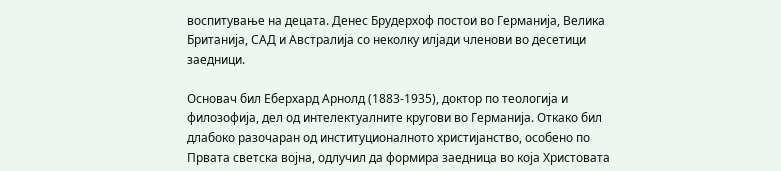воспитување на децата. Денес Брудерхоф постои во Германија, Велика Британија, СAД и Австралија со неколку илјади членови во десетици заедници.

Основач бил Еберхард Арнолд (1883-1935), доктор по теологија и филозофија, дел од интелектуалните кругови во Германија. Откако бил длабоко разочаран од институционалното христијанство, особено по Првата светска војна, одлучил да формира заедница во која Христовата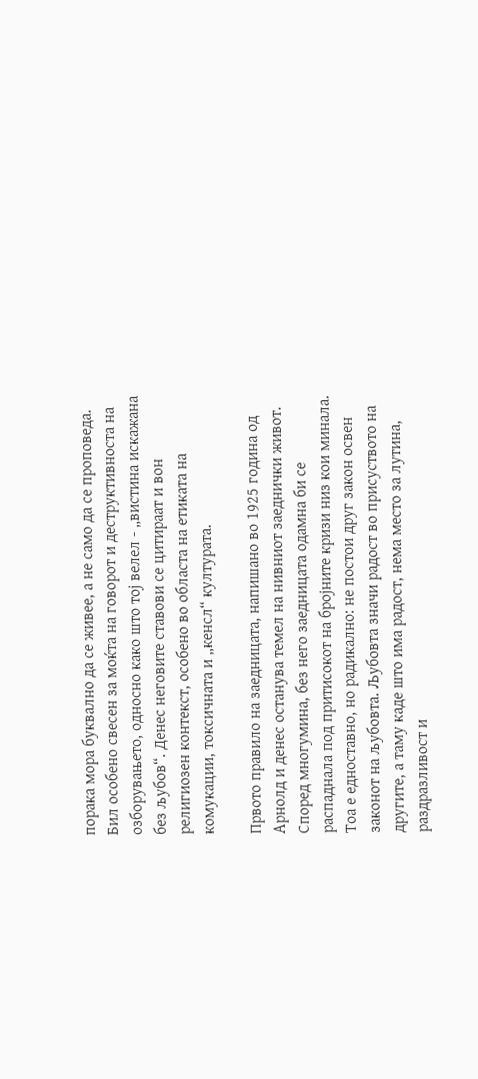порака мора буквално да се живее, а не само да се проповеда. Бил особено свесен за моќта на говорот и деструктивноста на озборувањето, односно како што тој велел - „вистина искажана без љубов“. Денес неговите ставови се цитираат и вон религиозен контекст, особено во областа на етиката на комукации, токсичната и „кенсл“ културата.

Првото правило на заедницата, напишано во 1925 година од Арнолд и денес останува темел на нивниот заеднички живот. Според многумина, без него заедницата одамна би се распаднала под притисокот на бројните кризи низ кои минала. Тоа е едноставно, но радикално: не постои друг закон освен законот на љубовта. Љубовта значи радост во присуството на другите, а таму каде што има радост, нема место за лутина, раздразливост и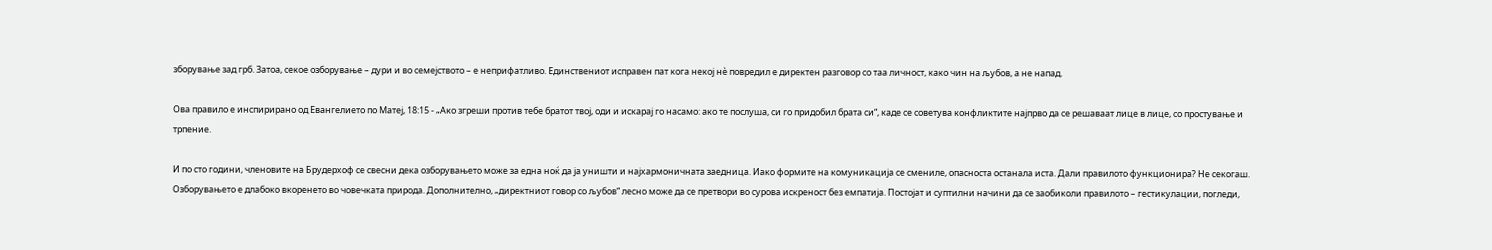зборување зад грб. Затоа, секое озборување – дури и во семејството – е неприфатливо. Единствениот исправен пат кога некој нè повредил е директен разговор со таа личност, како чин на љубов, а не напад.

Ова правило е инспирирано од Евангелието по Матеј, 18:15 - „Ако згреши против тебе братот твој, оди и искарај го насамо: ако те послуша, си го придобил брата си“, каде се советува конфликтите најпрво да се решаваат лице в лице, со простување и трпение.

И по сто години, членовите на Брудерхоф се свесни дека озборувањето може за една ноќ да ја уништи и најхармоничната заедница. Иако формите на комуникација се смениле, опасноста останала иста. Дали правилото функционира? Не секогаш. Озборувањето е длабоко вкоренето во човечката природа. Дополнително, „директниот говор со љубов“ лесно може да се претвори во сурова искреност без емпатија. Постојат и суптилни начини да се заобиколи правилото – гестикулации, погледи,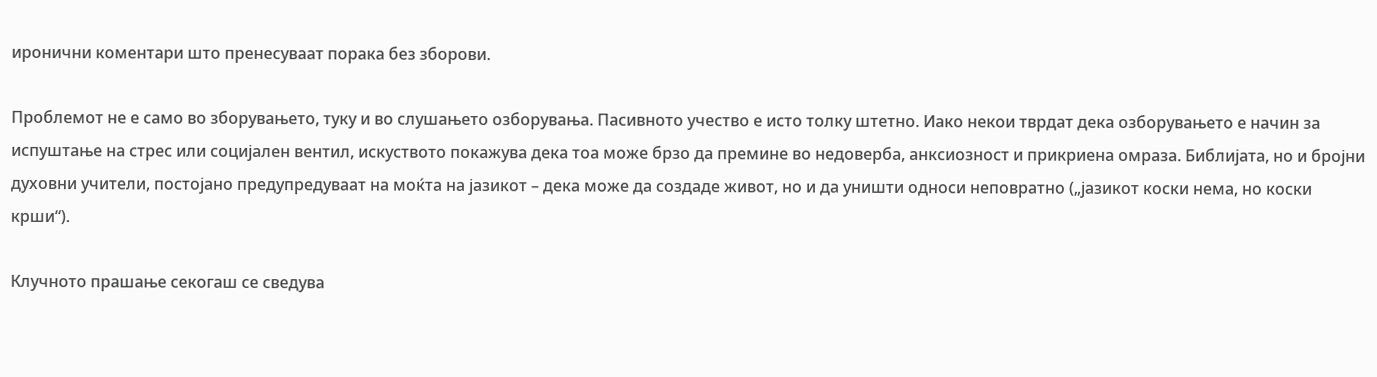иронични коментари што пренесуваат порака без зборови.

Проблемот не е само во зборувањето, туку и во слушањето озборувања. Пасивното учество е исто толку штетно. Иако некои тврдат дека озборувањето е начин за испуштање на стрес или социјален вентил, искуството покажува дека тоа може брзо да премине во недоверба, анксиозност и прикриена омраза. Библијата, но и бројни духовни учители, постојано предупредуваат на моќта на јазикот – дека може да создаде живот, но и да уништи односи неповратно („јазикот коски нема, но коски крши“).

Клучното прашање секогаш се сведува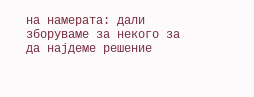на намерата: дали зборуваме за некого за да најдеме решение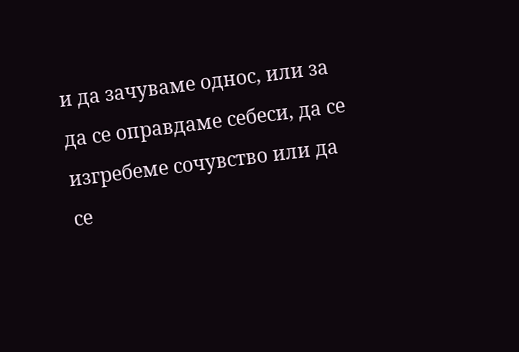и да зачуваме однос, или за да се оправдаме себеси, да се изгребеме сочувство или да се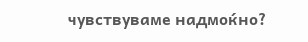чувствуваме надмоќно?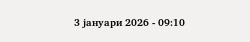3 јануари 2026 - 09:10